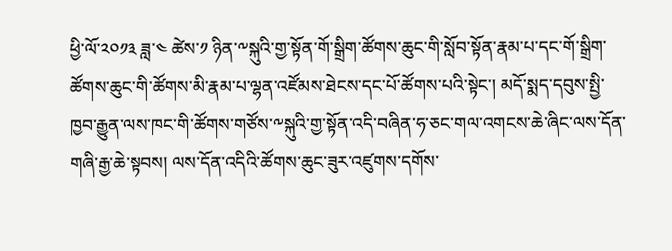ཕྱི་ལོ་༢༠༡༣ ཟླ་༤ ཚེས་༡ ཉིན་༸སྐུའི་གྱ་སྟོན་གོ་སྒྲིག་ཚོགས་ཆུང་གི་སློབ་སྟོན་རྣམ་པ་དང་གོ་སྒྲིག་ཚོགས་ཆུང་གི་ཚོགས་མི་རྣམ་པ་ལྷན་འཛོམས་ཐེངས་དང་པོ་ཚོགས་པའི་སྟེང་། མདོ་སྨད་དབུས་སྤྱི་ཁྱབ་རྒྱུན་ལས་ཁང་གི་ཚོགས་གཙོས་༸སྐུའི་གྱ་སྟོན་འདི་བཞིན་ཧ་ཅང་གལ་འགངས་ཆེ་ཞིང་ལས་དོན་གཞི་རྒྱ་ཆེ་སྟབས། ལས་དོན་འདིའི་ཚོགས་ཆུང་ཟུར་འཛུགས་དགོས་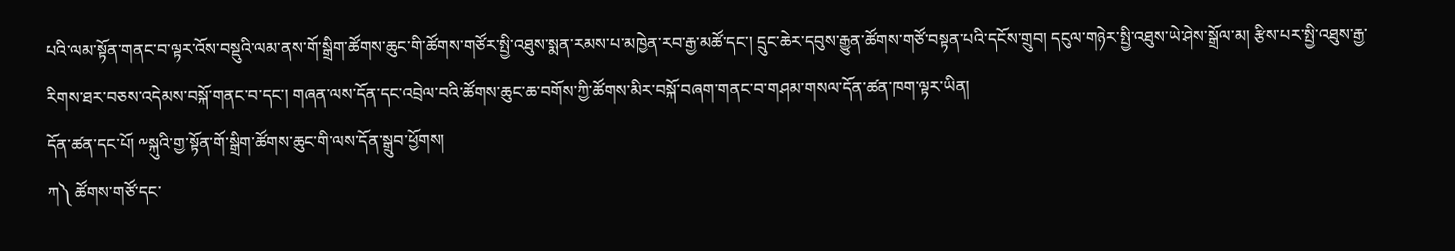པའི་ལམ་སྟོན་གནང་བ་ལྟར་འོས་བསྡུའི་ལམ་ནས་གོ་སྒྲིག་ཚོགས་ཆུང་གི་ཚོགས་གཙོར་སྤྱི་འཐུས་སྨན་རམས་པ་མཁྱེན་རབ་རྒྱ་མཚོ་དང་། དྲུང་ཆེར་དབུས་རྒྱུན་ཚོགས་གཙོ་བསྟན་པའི་དངོས་གྲུབ། དངུལ་གཉེར་སྤྱི་འཐུས་ཡེ་ཤེས་སྒྲོལ་མ། རྩིས་པར་སྤྱི་འཐུས་རྒྱ་རིགས་ཐར་བཅས་འདེམས་བསྐོ་གནང་བ་དང་། གཞན་ལས་དོན་དང་འབྲེལ་བའི་ཚོགས་ཆུང་ཆ་བགོས་ཀྱི་ཚོགས་མིར་བསྐོ་བཞག་གནང་བ་གཤམ་གསལ་དོན་ཚན་ཁག་ལྟར་ཡིན།
དོན་ཚན་དང་པོ། ༸སྐུའི་གྱ་སྟོན་གོ་སྒྲིག་ཚོགས་ཆུང་གི་ལས་དོན་སྒྲུབ་ཕྱོགས།
ཀ༽ ཚོགས་གཙོ་དང་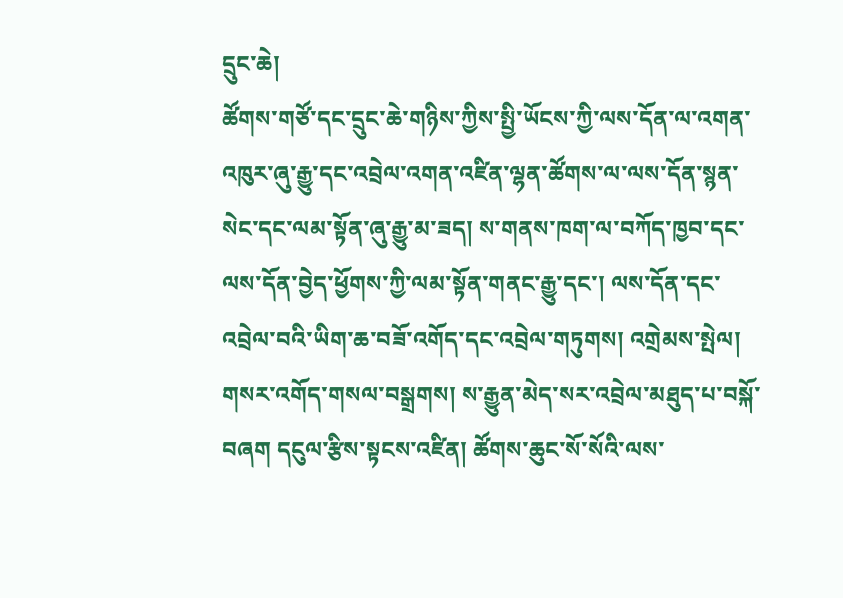དྲུང་ཆེ།
ཚོགས་གཙོ་དང་དྲུང་ཆེ་གཉིས་ཀྱིས་སྤྱི་ཡོངས་ཀྱི་ལས་དོན་ལ་འགན་འཁུར་ཞུ་རྒྱུ་དང་འབྲེལ་འགན་འཛིན་ལྷན་ཚོགས་ལ་ལས་དོན་སྙན་སེང་དང་ལམ་སྟོན་ཞུ་རྒྱུ་མ་ཟད། ས་གནས་ཁག་ལ་བཀོད་ཁྱབ་དང་ལས་དོན་བྱེད་ཕྱོགས་ཀྱི་ལམ་སྟོན་གནང་རྒྱུ་དང་། ལས་དོན་དང་འབྲེལ་བའི་ཡིག་ཆ་བཟོ་འགོད་དང་འབྲེལ་གཏུགས། འགྲེམས་སྤེལ། གསར་འགོད་གསལ་བསྒྲགས། ས་རྒྱུན་མེད་སར་འབྲེལ་མཐུད་པ་བསྐོ་བཞག དངུལ་རྩིས་སྟངས་འཛིན། ཚོགས་ཆུང་སོ་སོའི་ལས་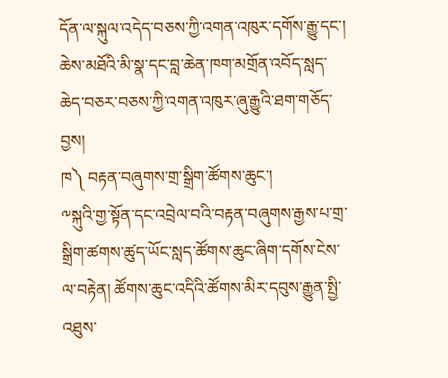དོན་ལ་སྐུལ་འདེད་བཅས་ཀྱི་འགན་འཁུར་དགོས་རྒྱུ་དང་། ཆེས་མཐོའི་མི་སྣ་དང་བླ་ཆེན་ཁག་མགྲོན་འབོད་སླད་ཆེད་བཅར་བཅས་ཀྱི་འགན་འཁུར་ཞུ་རྒྱུའི་ཐག་གཅོད་བྱས།
ཁ༽ བརྟན་བཞུགས་གྲ་སྒྲིག་ཚོགས་ཆུང་།
༸སྐུའི་གྱ་སྟོན་དང་འབྲེལ་བའི་བརྟན་བཞུགས་རྒྱས་པ་གྲ་སྒྲིག་ཚགས་ཚུད་ཡོང་སླད་ཚོགས་ཆུང་ཞིག་དགོས་ངེས་ལ་བརྟེན། ཚོགས་ཆུང་འདིའི་ཚོགས་མིར་དབུས་རྒྱུན་སྤྱི་འཐུས་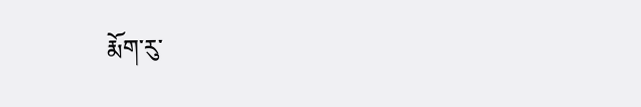རྨོག་རུ་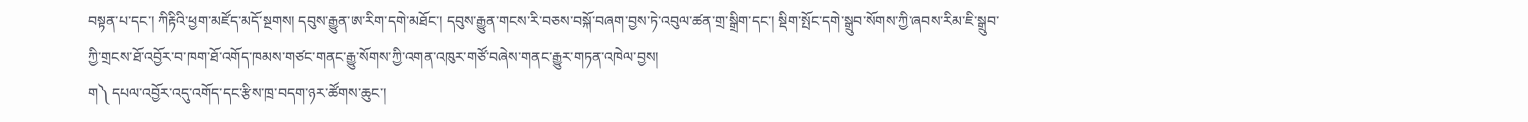བསྟན་པ་དང་། ཀིརྟིའི་ཕྱག་མཛོད་མདོ་སྔགས། དབུས་རྒྱུན་ཨ་རིག་དགེ་མཐོང་། དབུས་རྒྱུན་གངས་རི་བཅས་བསྐོ་བཞག་བྱས་ཏེ་འབུལ་ཚན་གྲ་སྒྲིག་དང་། སྡིག་སྤོང་དགེ་སྒྲུབ་སོགས་ཀྱི་ཞབས་རིམ་ཇི་སྒྲུབ་ཀྱི་གྲངས་ཐོ་འབྱོར་བ་ཁག་ཐོ་འགོད་ཁམས་གཙང་གནང་རྒྱུ་སོགས་ཀྱི་འགན་འཁུར་གཙོ་བཞེས་གནང་རྒྱུར་གཏན་འཁེལ་བྱས།
ག༽ དཔལ་འབྱོར་འདུ་འགོད་དང་རྩིས་ཁྲ་བདག་ཉར་ཚོགས་ཆུང་།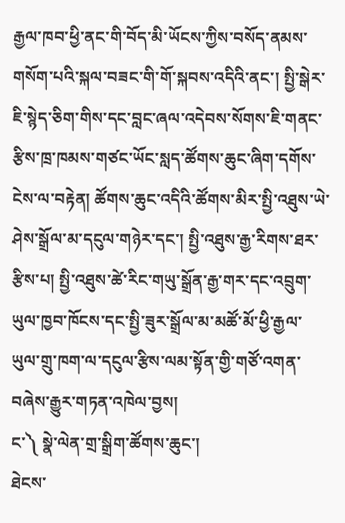རྒྱལ་ཁབ་ཕྱི་ནང་གི་བོད་མི་ཡོངས་ཀྱིས་བསོད་ནམས་གསོག་པའི་སྐལ་བཟང་གི་གོ་སྐབས་འདིའི་ནང་། སྤྱི་སྒེར་ཇི་སྙེད་ཅིག་གིས་དང་བླང་ཞལ་འདེབས་སོགས་ཇི་གནང་རྩིས་ཁྲ་ཁམས་གཙང་ཡོང་སླད་ཚོགས་ཆུང་ཞིག་དགོས་ངེས་ལ་བརྟེན། ཚོགས་ཆུང་འདིའི་ཚོགས་མིར་སྤྱི་འཐུས་ཡེ་ཤེས་སྒྲོལ་མ་དངུལ་གཉེར་དང་། སྤྱི་འཐུས་རྒྱ་རིགས་ཐར་རྩིས་པ། སྤྱི་འཐུས་ཚེ་རིང་གཡུ་སྒྲོན་རྒྱ་གར་དང་འབྲུག་ཡུལ་ཁྱབ་ཁོངས་དང་སྤྱི་ཟུར་སྒྲོལ་མ་མཚོ་མོ་ཕྱི་རྒྱལ་ཡུལ་གྲུ་ཁག་ལ་དངུལ་རྩིས་ལམ་སྟོན་གྱི་གཙོ་འགན་བཞེས་རྒྱུར་གཏན་འཁེལ་བྱས།
ང་༽ སྣེ་ལེན་གྲ་སྒྲིག་ཚོགས་ཆུང་།
ཐེངས་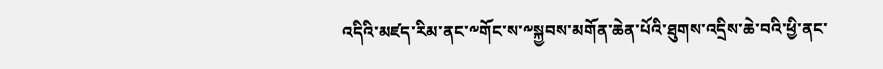འདིའི་མཛད་རིམ་ནང་༸གོང་ས་༸སྐྱབས་མགོན་ཆེན་པོའི་ཐུགས་འདྲིས་ཆེ་བའི་ཕྱི་ནང་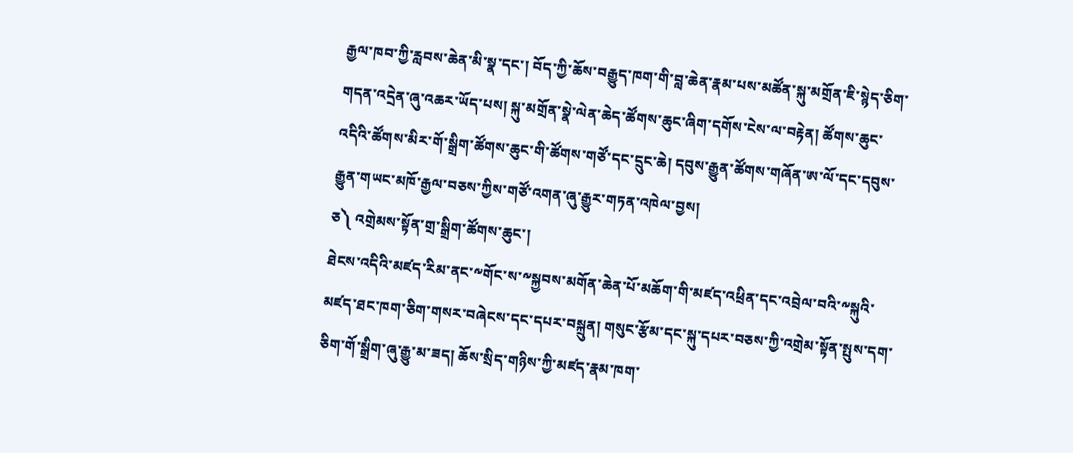རྒྱལ་ཁབ་ཀྱི་རླབས་ཆེན་མི་སྣ་དང་། བོད་ཀྱི་ཆོས་བརྒྱུད་ཁག་གི་བླ་ཆེན་རྣམ་པས་མཚོན་སྐུ་མགྲོན་ཇི་སྙེད་ཅིག་གདན་འདྲེན་ཞུ་འཆར་ཡོད་པས། སྐུ་མགྲོན་སྣེ་ལེན་ཆེད་ཚོགས་ཆུང་ཞིག་དགོས་ངེས་ལ་བརྟེན། ཚོགས་ཆུང་འདིའི་ཚོགས་མིར་གོ་སྒྲིག་ཚོགས་ཆུང་གི་ཚོགས་གཙོ་དང་དྲུང་ཆེ། དབུས་རྒྱུན་ཚོགས་གཞོན་ཨ་ལོ་དང་དབུས་རྒྱུན་གཡང་མཁོ་རྒྱལ་བཅས་ཀྱིས་གཙོ་འགན་ཞུ་རྒྱུར་གཏན་འཁེལ་བྱས།
ཅ༽ འགྲེམས་སྟོན་གྲ་སྒྲིག་ཚོགས་ཆུང་།
ཐེངས་འདིའི་མཛད་རིམ་ནང་༸གོང་ས་༸སྐྱབས་མགོན་ཆེན་པོ་མཆོག་གི་མཛད་འཕྲིན་དང་འབྲེལ་བའི་༸སྐུའི་མཛད་ཐང་ཁག་ཅིག་གསར་བཞེངས་དང་དཔར་བསྐྲུན། གསུང་རྩོམ་དང་སྐུ་དཔར་བཅས་ཀྱི་འགྲེམ་སྟོན་སྤུས་དག་ཅིག་གོ་སྒྲིག་ཞུ་རྒྱུ་མ་ཟད། ཆོས་སྲིད་གཉིས་ཀྱི་མཛད་རྣམ་ཁག་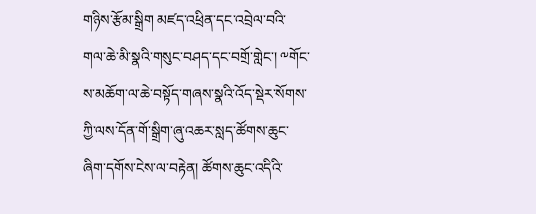གཉིས་རྩོམ་སྒྲིག མཛད་འཕྲིན་དང་འབྲེལ་བའི་གལ་ཆེ་མི་སྣའི་གསུང་བཤད་དང་བགྲོ་གླེང་། ༸གོང་ས་མཆོག་ལ་ཆེ་བསྟོད་གཞས་སྣའི་འོད་སྡེར་སོགས་ཀྱི་ལས་དོན་གོ་སྒྲིག་ཞུ་འཆར་སླད་ཚོགས་ཆུང་ཞིག་དགོས་ངེས་ལ་བརྟེན། ཚོགས་ཆུང་འདིའི་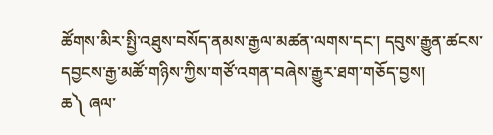ཚོགས་མིར་སྤྱི་འཐུས་བསོད་ནམས་རྒྱལ་མཚན་ལགས་དང་། དབུས་རྒྱུན་ཚངས་དབྱངས་རྒྱ་མཚོ་གཉིས་ཀྱིས་གཙོ་འགན་བཞེས་རྒྱུར་ཐག་གཅོད་བྱས།
ཆ༽ ཞལ་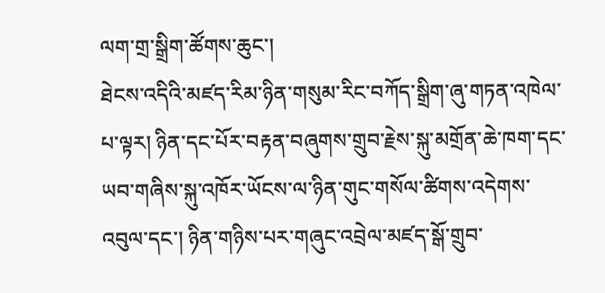ལག་གྲ་སྒྲིག་ཚོགས་ཆུང་།
ཐེངས་འདིའི་མཛད་རིམ་ཉིན་གསུམ་རིང་བཀོད་སྒྲིག་ཞུ་གཏན་འཁེལ་པ་ལྟར། ཉིན་དང་པོར་བརྟན་བཞུགས་གྲུབ་རྗེས་སྐུ་མགྲོན་ཆེ་ཁག་དང་ཡབ་གཞིས་སྐུ་འཁོར་ཡོངས་ལ་ཉིན་གུང་གསོལ་ཚིགས་འདེགས་འབུལ་དང་། ཉིན་གཉིས་པར་གཞུང་འབྲེལ་མཛད་སྒོ་གྲུབ་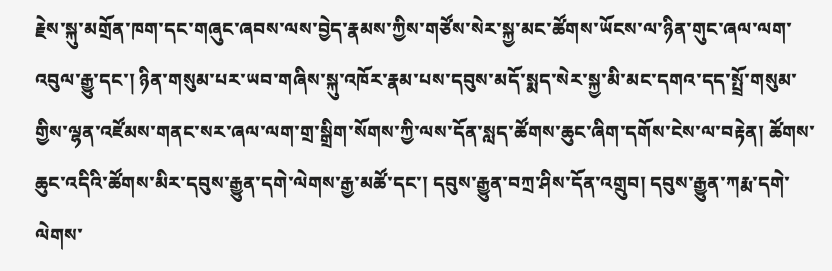རྗེས་སྐུ་མགྲོན་ཁག་དང་གཞུང་ཞབས་ལས་བྱེད་རྣམས་ཀྱིས་གཙོས་སེར་སྐྱ་མང་ཚོགས་ཡོངས་ལ་ཉིན་གུང་ཞལ་ལག་འབུལ་རྒྱུ་དང་། ཉིན་གསུམ་པར་ཡབ་གཞིས་སྐུ་འཁོར་རྣམ་པས་དབུས་མདོ་སྨད་སེར་སྐྱ་མི་མང་དགའ་དད་སྤྲོ་གསུམ་གྱིས་ལྷན་འཛོམས་གནང་སར་ཞལ་ལག་གྲ་སྒྲིག་སོགས་ཀྱི་ལས་དོན་སླད་ཚོགས་ཆུང་ཞིག་དགོས་ངེས་ལ་བརྟེན། ཚོགས་ཆུང་འདིའི་ཚོགས་མིར་དབུས་རྒྱུན་དགེ་ལེགས་རྒྱ་མཚོ་དང་། དབུས་རྒྱུན་བཀྲ་ཤིས་དོན་འགྲུབ། དབུས་རྒྱུན་ཀརྨ་དགེ་ལེགས་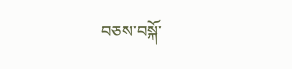བཅས་བསྐོ་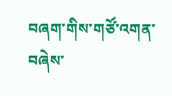བཞག་གིས་གཙོ་འགན་བཞེས་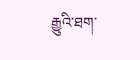རྒྱུའི་ཐག་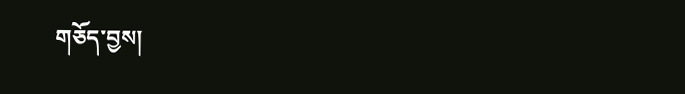གཅོད་བྱས།